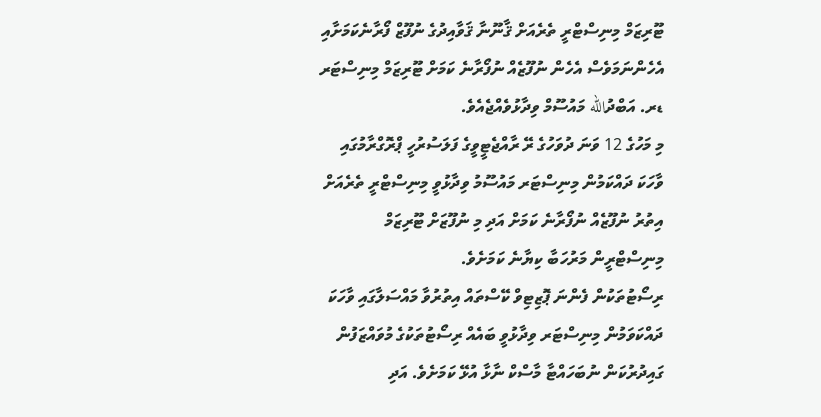ޓޫރިޒަމް މިނިސްޓްރީ ތެރެއަށް ޤާނޫނާ ޤަވާއިދުގެ ނުފޫޒް ފޯރާނެކަމަށާއި އެހެންނަމަވެސް އެހެން ނުފޫޒެއް ނުފޯރާނެ ކަމަށް ޓޫރިޒަމް މިނިސްޓަރ ޑރ. އަބްދުالله މައުސޫމް ވިދާޅުވެއްޖެއެވެ.
މި މަހުގެ 12 ވަނަ ދުވަހުގެ ރޭ ރާއްޖެޓީވީގެ ފަލަސުރުހީ ޕްރޮގްރާމުގައި ވާހަކަ ދައްކަމުން މިނިސްޓަރ މައުސޫމު ވިދާޅުވީ މިނިސްޓްރީ ތެރެއަށް އިތުރު ނުފޫޒެއް ނުފޯރާނެ ކަމަށް އަދި މި ނުފޫޒަށް ޓޫރިޒަމް މިނިސްޓްރީން މަރުހަބާ ކިޔާނެ ކަމަށެވެ.
ރިސޯޓުތަކުން ފެންނަ ޕޮޒިޓިވް ކޭސްތައް އިތުރުވާ މައްސަލާގައި ވާހަކަ ދައްކަވަމުން މިނިސްޓަރ ވިދާޅުވީ ބައެއް ރިސޯޓުތަކުގެ މުވައްޒަފުން ގައިދުރުކަން ނުބަހައްޓާ މާސްކް ނާޅާ އުޅޭ ކަމަށެވެ. އަދި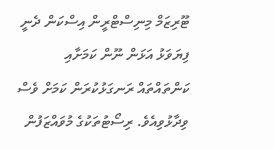ޓޫރިޒަމް މިނިސްޓްރީން އިސްކަން ދެނީ ފިޔަވަޅު އަޅަން ނޫން ކަމަށާއި ކަންތައްތައް ރަނގަޅުކުރަން ކަމަށް ވެސް ވިދާޅުވިއެވެ. ރިސޯޓުތަކުގެ މުވައްޒަފުން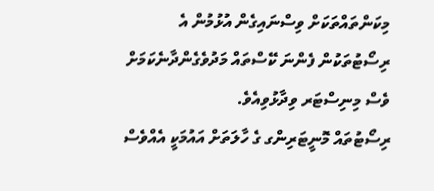މިކަންތައްތަކަށް ވިސްނައިގެން އުޅުމުން އެ ރިސޯޓުތަކުން ފެންނަ ކޭސްތައް މަދުވެގެންދާނެކަމަށް ވެސް މިނިސްޓަރ ވިދާޅުވިއެވެ.
ރިސޯޓުތައް މޮނީޓަރިންގ ގެ ހާލަތަށް އައުމަކީ އެއްވެސް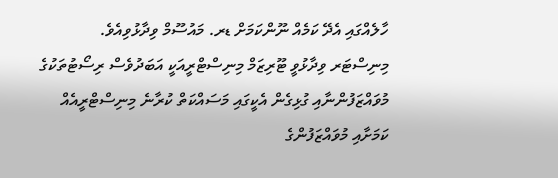ހާލެއްގައި އެދޭ ކަމެއް ނޫންކަމަށް ޑރ. މައުސޫމް ވިދާޅުވިއެވެ.
މިނިސްޓަރ ވިދާޅުވީ ޓޫރިޒަމް މިނިސްޓްރީއަކީ އަބަދުވެސް ރިސޯޓުތަކުގެ މުވައްޒަފުންނާއި ގުޅިގެން އެކީގައި މަސައްކަތް ކުރާނެ މިނިސްޓްރީއެއް ކަމަށާއި މުވައްޒަފުންގެ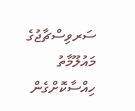ސަރވިސްޗާޖުގެ މައުލޫމާތު ހިއްސާކޮށްގެން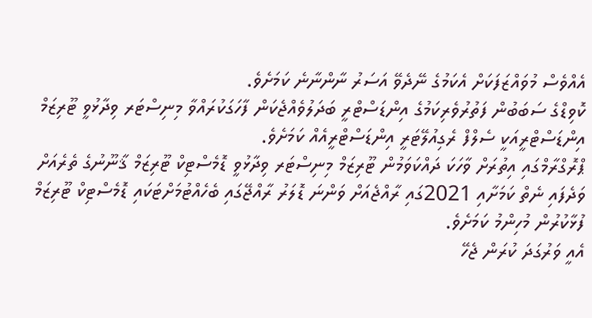އެއްވެސް މުވައްޒަފަކަށް އެކަމުގެ ނޭދެވޭ އަސަރު ނާންނާނެ ކަމަށެވެ.
ކޮވިޑްގެ ސަބަބުން ފަތުރުވެރިކަމުގެ އިންޑަސްޓްރީ ބަދަލުވެއްޖެކަން ފާހަގަކުރައްވާ މިނިސްޓަރ ވިދާޅުވީ ޓޫރިޒަމް އިންޑަސްޓްރީއަކީ ސެލްފް ރެގިއުލޭޓަރީ އިންޑަސްޓްރީއެއް ކަމަށެވެ.
ޕްރޮގްރާމްގައި އިތުރަށް ވާހަކަ ދައްކަވަމުން ޓޫރިޒަމް މިނިސްޓަރ ވިދާޅުވީ ޑޮމެސްޓިކް ޓޫރިޒަމް ޤާނޫނުގެ ތެރެއަށް ވަދެފައި ނެތް ކަމަށާއި 2021ގައި ރާއްޖެއަށް ވަންނަ ޑޮލަރު ރާއްޖޭގައި ބެހެއްޓުމަށްޓަކައި ޑޮމެސްޓިކް ޓޫރިޒަމް ފުޅާކުރުން މުހިންމު ކަމަށެވެ.
އެއީ ވަރުގަދަ ކުރަން ޖެހޭ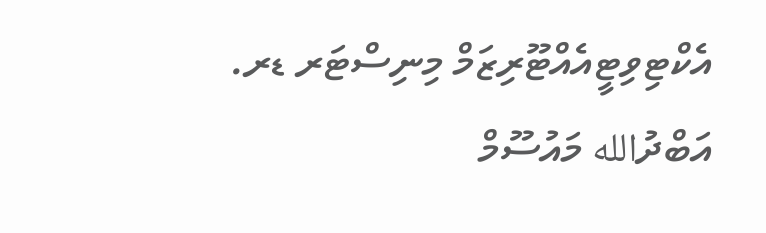އެކްޓިވިޓީއެއްޓޫރިޒަމް މިނިސްޓަރ ޑރ. އަބްދުالله މައުސޫމް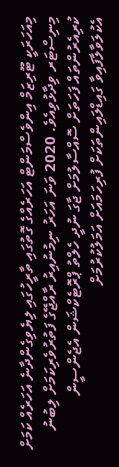މިއަހަރަކީ ޓޫރިޒަމް އިންވެސްމަންޓް އަހަރެއްގެ ގޮތުގައި ތާރީހުގައި ލިޔެވިގެންދާނެ އަހަރެއް ކަމަށް މިނިސްޓަރ ވިދާޅުވިއެވެ. 2020 ވަނަ އަހަރު ނިމުނުއިރު ރާއްޖޭގެ ފަތުރުވެރިކަމަށް ލިބުނު ކުރިއެރުންތައް ފަހަތަށް ސޮއްސާލުމަށް ޖާގަ ނުދީ ހެލްތު ޕްރޮޓެކްޝަން އެޖެންސީން އެކުލަވާލާފައިވާ ގައިޑްލައިންތަކަށް ފުރިހަމައަށް އަމަލުކުރުމަށް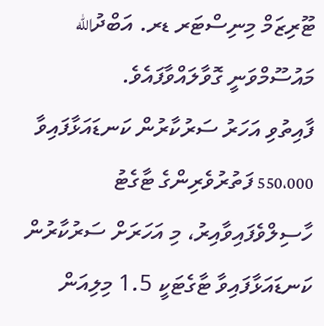ޓޫރިޒަމް މިނިސްޓަރ ޑރ. އަބްދުالله މައުސޫމްވަނީ ގޮވާލައްވާފައެވެ.
ފާއިތުވި އަހަރު ސަރުކާރުން ކަނޑައަޅާފައިވާ 550،000 ފަތުރުވެރިންގެ ޓާގެޓު ހާސިލްވެފައިވާއިރު، މި އަހަރަށް ސަރުކާރުން ކަނޑައަޅާފައިވާ ޓާގެޓަކީ 1.5 މިލިއަން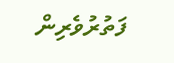ފަތުރުވެރިން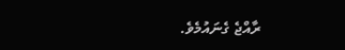ރާއްޖެ ގެނައުމެވެ.